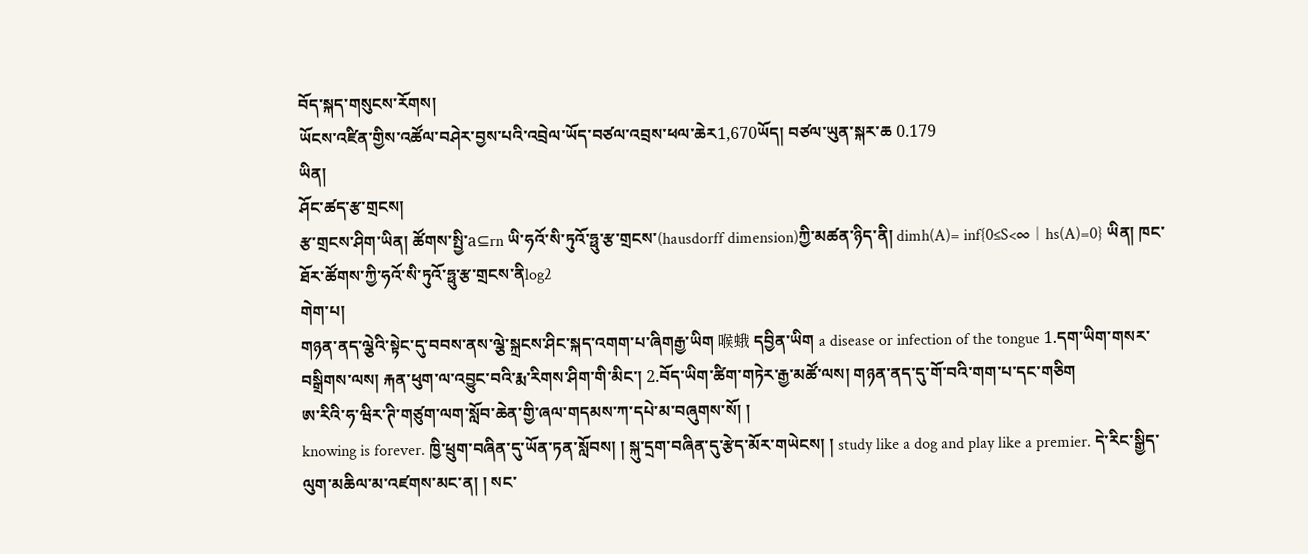བོད་སྐད་གསུངས་རོགས།
ཡོངས་འཛིན་གྱིས་འཚོལ་བཤེར་བྱས་པའི་འབྲེལ་ཡོད་བཙལ་འབྲས་ཕལ་ཆེར1,670ཡོད། བཙལ་ཡུན་སྐར་ཆ 0.179
ཡིན།
ཤོང་ཚད་རྩ་གྲངས།
རྩ་གྲངས་ཤིག་ཡིན། ཚོགས་སྤྱི་a⊆rn ཡི་ཧའོ་སི་ཏུའོ་ཧྥུ་རྩ་གྲངས་(hausdorff dimension)ཀྱི་མཚན་ཉིད་ནི། dimh(A)= inf{0≤S<∞︱hs(A)=0} ཡིན། ཁང་ཐོར་ཚོགས་ཀྱི་ཧའོ་སི་ཏུའོ་ཧྥུ་རྩ་གྲངས་ནིlog2
གེག་པ།
གཉན་ནད་ལྕེའི་སྟེང་དུ་བབས་ནས་ལྕེ་སྐྲངས་ཤིང་སྐད་འགག་པ་ཞིགརྒྱ་ཡིག 喉蛾 དབྱིན་ཡིག a disease or infection of the tongue 1.དག་ཡིག་གསར་བསྒྲིགས་ལས། རྐན་ཕུག་ལ་འབྱུང་བའི་རྨ་རིགས་ཤིག་གི་མིང་། 2.བོད་ཡིག་ཚིག་གཏེར་རྒྱ་མཚོ་ལས། གཉན་ནད་དུ་གོ་བའི་གག་པ་དང་གཅིག
ཨ་རིའི་ཧ་ཝིར་ཊི་གཙུག་ལག་སློབ་ཆེན་གྱི་ཞལ་གདམས་ཀ་དཔེ་མ་བཞུགས་སོ། །
knowing is forever. ཁྱི་ཕྲུག་བཞིན་དུ་ཡོན་ཏན་སློབས། ། སྐུ་དྲག་བཞིན་དུ་རྩེད་མོར་གཡེངས། ། study like a dog and play like a premier. དེ་རིང་སྒྱིད་ལུག་མཆིལ་མ་འཛགས་མང་ན། ། སང་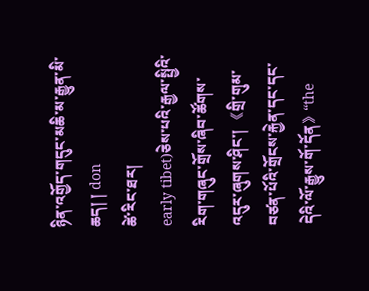ཉིན་འགྱོད་གདུང་མཆི་མ་རྒྱུན་མི་ཆད། ། don
ཚེ་རིང་ཐར།
early tibet)ཅེས་པའི་རྒྱལ་སྤྱིའི་རིག་གཞུང་གྲོས་ཞིབ་ཚོགས་འདུར་ཞུགས་ཤིང་། 《གྲི་གུམ་བཙན་པོའི་གྲོངས་རྐྱེན་དང་དང་དེའི་ལོ་རྒྱུས་གོ་དོན》“the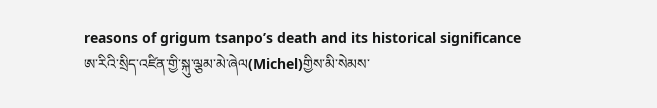reasons of grigum tsanpo’s death and its historical significance
ཨ་རིའི་སྲིད་འཛིན་གྱི་སྐུ་ལྕམ་མེ་ཞེལ(Michel)གྱིས་མི་སེམས་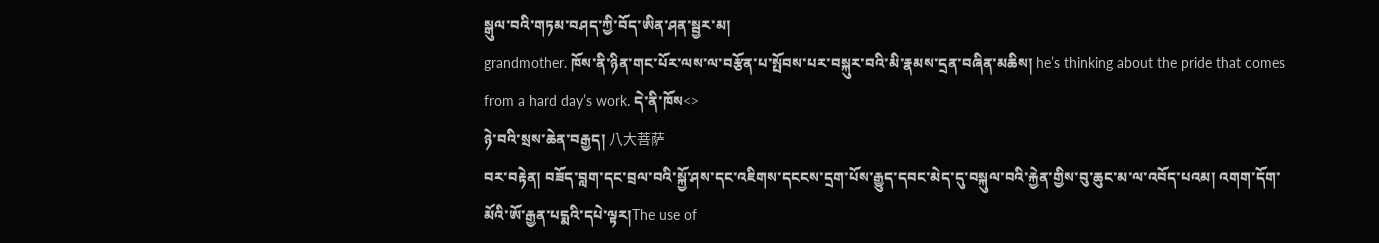སྒུལ་བའི་གཏམ་བཤད་ཀྱི་བོད་ཨིན་ཤན་སྦྱར་མ།
grandmother. ཁོས་ནི་ཉིན་གང་པོར་ལས་ལ་བརྩོན་པ་སྤོབས་པར་བསྐུར་བའི་མི་རྣམས་དྲན་བཞིན་མཆིས། he’s thinking about the pride that comes from a hard day’s work. དེ་ནི་ཁོས<>
ཉེ་བའི་སྲས་ཆེན་བརྒྱད། 八大菩萨
བར་བརྟེན། བཟོད་བླག་དང་བྲལ་བའི་སྐྱོ་ཤས་དང་འཇིགས་དངངས་དྲག་པོས་རྒྱུད་དབང་མེད་དུ་བསྐུལ་བའི་རྐྱེན་གྱིས་བུ་ཆུང་མ་ལ་འབོད་པའམ། འགག་དོག་མོའི་ཨོ་རྒྱན་པདྨའི་དཔེ་ལྟར།The use of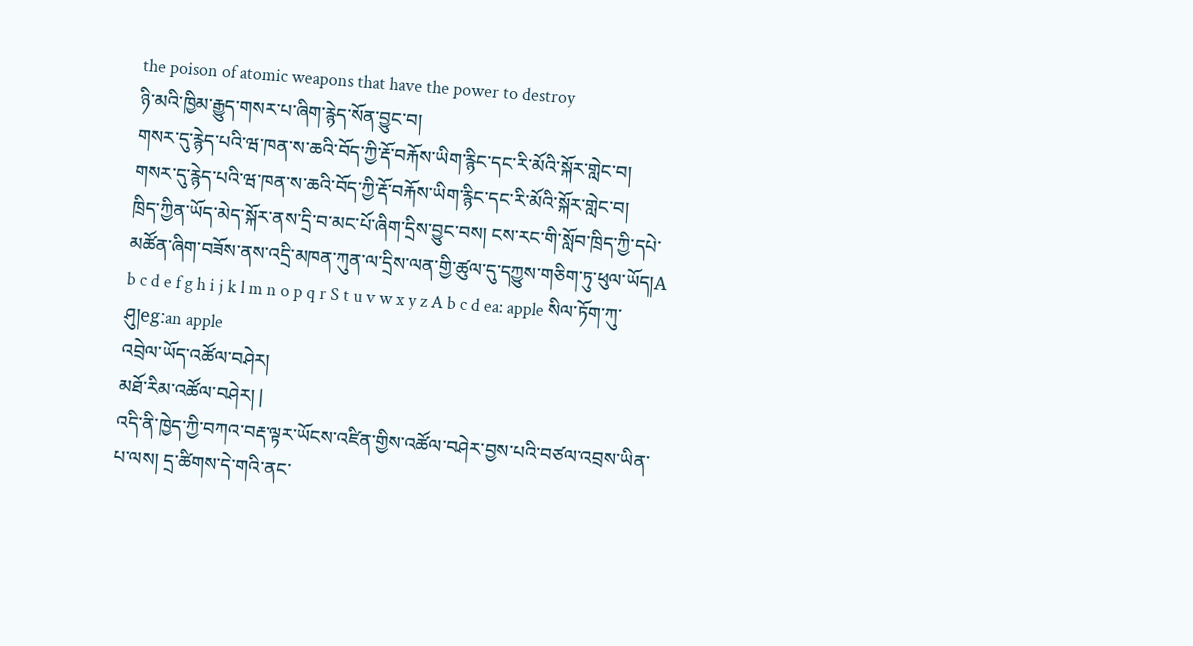the poison of atomic weapons that have the power to destroy
ཉི་མའི་ཁྱིམ་རྒྱུད་གསར་པ་ཞིག་རྙེད་སོན་བྱུང་བ།
གསར་དུ་རྙེད་པའི་ཝ་ཁན་ས་ཆའི་བོད་ཀྱི་རྡོ་བརྐོས་ཡིག་རྙིང་དང་རི་མོའི་སྐོར་གླེང་བ།
གསར་དུ་རྙེད་པའི་ཝ་ཁན་ས་ཆའི་བོད་ཀྱི་རྡོ་བརྐོས་ཡིག་རྙིང་དང་རི་མོའི་སྐོར་གླེང་བ།
ཁྲིད་ཀྱིན་ཡོད་མེད་སྐོར་ནས་དྲི་བ་མང་པོ་ཞིག་དྲིས་བྱུང་བས། ངས་རང་གི་སློབ་ཁྲིད་ཀྱི་དཔེ་མཚོན་ཞིག་བཟོས་ནས་འདྲི་མཁན་ཀུན་ལ་དྲིས་ལན་གྱི་ཚུལ་དུ་དཀྱུས་གཅིག་ཏུ་ཕུལ་ཡོད།A b c d e f g h i j k l m n o p q r S t u v w x y z A b c d ea: apple སིལ་ཏོག་ཀུ་ཤུ།eg:an apple
འབྲེལ་ཡོད་འཚོལ་བཤེར།
མཐོ་རིམ་འཚོལ་བཤེར། |
འདི་ནི་ཁྱེད་ཀྱི་བཀའ་བརྡ་ལྟར་ཡོངས་འཛིན་གྱིས་འཚོལ་བཤེར་བྱས་པའི་བཙལ་འབྲས་ཡིན་པ་ལས། དྲ་ཚིགས་དེ་གའི་ནང་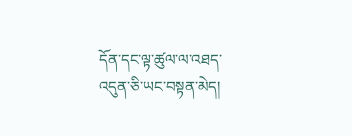དོན་དང་ལྟ་ཚུལ་ལ་འཐད་འདུན་ཅི་ཡང་བསྟན་མེད།